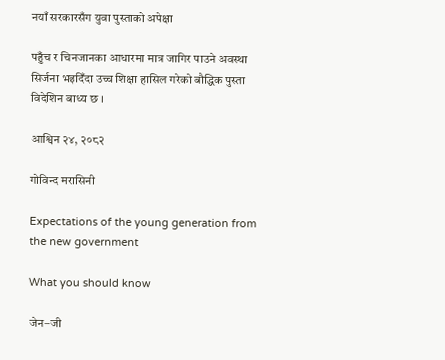नयाँ सरकारसँग युवा पुस्ताको अपेक्षा

पहुँच र चिनजानका आधारमा मात्र जागिर पाउने अवस्था सिर्जना भइदिँदा उच्च शिक्षा हासिल गरेको बौद्धिक पुस्ता विदेशिन बाध्य छ ।

आश्विन २४, २०८२

गोविन्द मरासिनी

Expectations of the young generation from the new government

What you should know

जेन–जी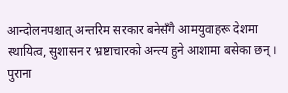आन्दोलनपश्चात् अन्तरिम सरकार बनेसँगै आमयुवाहरू देशमा स्थायित्व, सुशासन र भ्रष्टाचारको अन्त्य हुने आशामा बसेका छन् । पुराना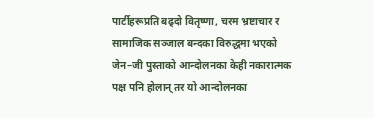पार्टीहरूप्रति बढ्दो वितृष्णा, चरम भ्रष्टाचार र सामाजिक सञ्जाल बन्दका विरुद्धमा भएको जेन–जी पुस्ताको आन्दोलनका केही नकारात्मक पक्ष पनि होलान् तर यो आन्दोलनका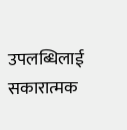उपलब्धिलाई सकारात्मक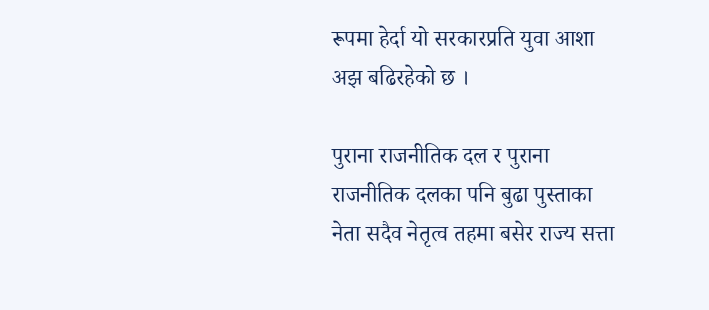रूपमा हेर्दा यो सरकारप्रति युवा आशा अझ बढिरहेको छ ।

पुराना राजनीतिक दल र पुराना राजनीतिक दलका पनि बुढा पुस्ताका नेता सदैव नेतृत्व तहमा बसेर राज्य सत्ता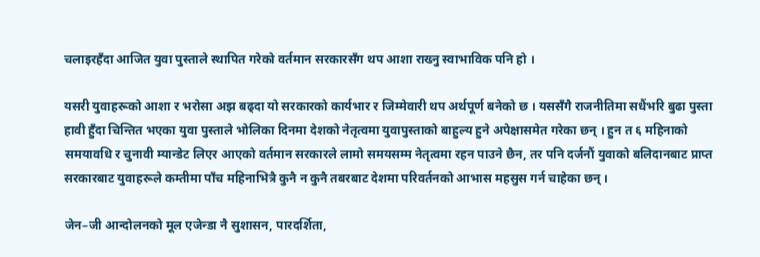चलाइरहँदा आजित युवा पुस्ताले स्थापित गरेको वर्तमान सरकारसँग थप आशा राख्नु स्वाभाविक पनि हो ।

यसरी युवाहरूको आशा र भरोसा अझ बढ्दा यो सरकारको कार्यभार र जिम्मेवारी थप अर्थपूर्ण बनेको छ । यससँगै राजनीतिमा सधैंभरि बुढा पुस्ता हावी हुँदा चिन्तित भएका युवा पुस्ताले भोलिका दिनमा देशको नेतृत्वमा युवापुस्ताको बाहुल्य हुने अपेक्षासमेत गरेका छन् । हुन त ६ महिनाको समयावधि र चुनावी म्यान्डेट लिएर आएको वर्तमान सरकारले लामो समयसम्म नेतृत्वमा रहन पाउने छैन, तर पनि दर्जनौं युवाको बलिदानबाट प्राप्त सरकारबाट युवाहरूले कम्तीमा पाँच महिनाभित्रै कुनै न कुनै तबरबाट देशमा परिवर्तनको आभास महसुस गर्न चाहेका छन् ।

जेन–जी आन्दोलनको मूल एजेन्डा नै सुशासन, पारदर्शिता,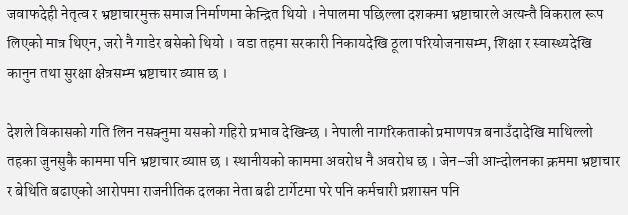जवाफदेही नेतृत्व र भ्रष्टाचारमुक्त समाज निर्माणमा केन्द्रित थियो । नेपालमा पछिल्ला दशकमा भ्रष्टाचारले अत्यन्तै विकराल रूप लिएको मात्र थिएन, जरो नै गाडेर बसेको थियो । वडा तहमा सरकारी निकायदेखि ठूला परियोजनासम्म, शिक्षा र स्वास्थ्यदेखि कानुन तथा सुरक्षा क्षेत्रसम्म भ्रष्टाचार व्याप्त छ ।

देशले विकासको गति लिन नसक्नुमा यसको गहिरो प्रभाव देखिन्छ । नेपाली नागरिकताको प्रमाणपत्र बनाउँदादेखि माथिल्लो तहका जुनसुकै काममा पनि भ्रष्टाचार व्याप्त छ । स्थानीयको काममा अवरोध नै अवरोध छ । जेन–जी आन्दोलनका क्रममा भ्रष्टाचार र बेथिति बढाएको आरोपमा राजनीतिक दलका नेता बढी टार्गेटमा परे पनि कर्मचारी प्रशासन पनि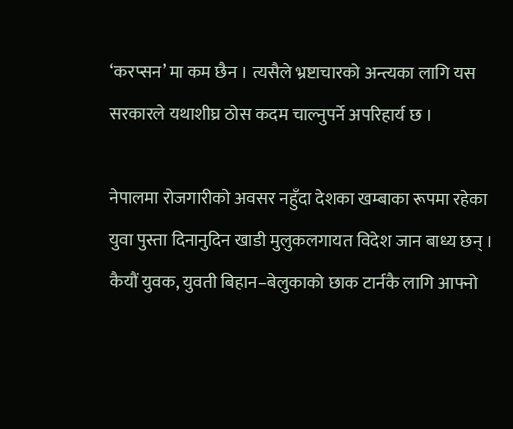‘करप्सन’ मा कम छैन । त्यसैले भ्रष्टाचारको अन्त्यका लागि यस सरकारले यथाशीघ्र ठोस कदम चाल्नुपर्ने अपरिहार्य छ ।

नेपालमा रोजगारीको अवसर नहुँदा देशका खम्बाका रूपमा रहेका युवा पुस्ता दिनानुदिन खाडी मुलुकलगायत विदेश जान बाध्य छन् । कैयौं युवक, युवती बिहान–बेलुकाको छाक टार्नकै लागि आफ्नो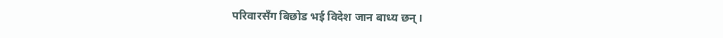परिवारसँग बिछोड भई विदेश जान बाध्य छन् ।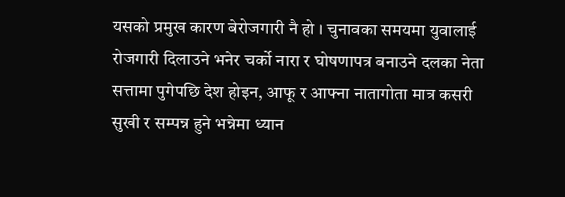यसको प्रमुख कारण बेरोजगारी नै हो । चुनावका समयमा युवालाई रोजगारी दिलाउने भनेर चर्को नारा र घोषणापत्र बनाउने दलका नेता सत्तामा पुगेपछि देश होइन, आफू र आफ्ना नातागोता मात्र कसरी सुखी र सम्पन्न हुने भन्नेमा ध्यान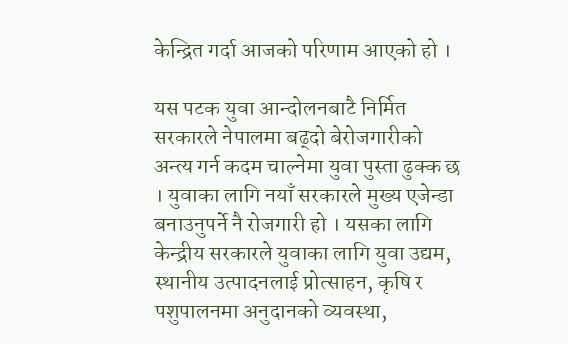केन्द्रित गर्दा आजको परिणाम आएको हो ।

यस पटक युवा आन्दोलनबाटै निर्मित सरकारले नेपालमा बढ्दो बेरोजगारीको अन्त्य गर्न कदम चाल्नेमा युवा पुस्ता ढुक्क छ । युवाका लागि नयाँ सरकारले मुख्य एजेन्डा बनाउनुपर्ने नै रोजगारी हो । यसका लागि केन्द्रीय सरकारले युवाका लागि युवा उद्यम, स्थानीय उत्पादनलाई प्रोत्साहन, कृषि र पशुपालनमा अनुदानको व्यवस्था,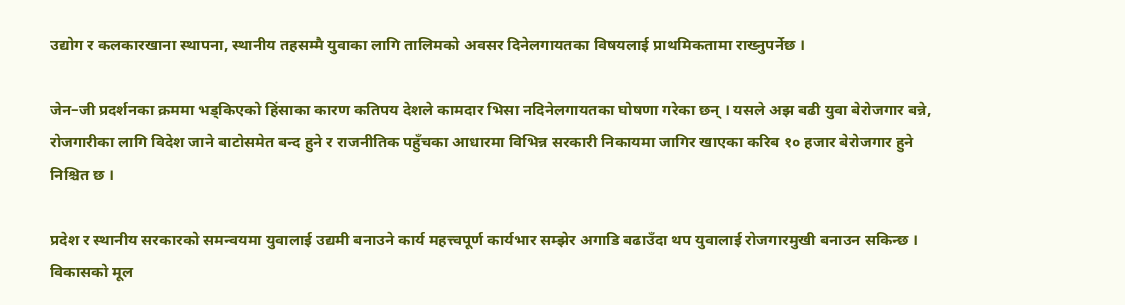उद्योग र कलकारखाना स्थापना, स्थानीय तहसम्मै युवाका लागि तालिमको अवसर दिनेलगायतका विषयलाई प्राथमिकतामा राख्नुपर्नेछ ।

जेन–जी प्रदर्शनका क्रममा भड्किएको हिंसाका कारण कतिपय देशले कामदार भिसा नदिनेलगायतका घोषणा गरेका छन् । यसले अझ बढी युवा बेरोजगार बन्ने, रोजगारीका लागि विदेश जाने बाटोसमेत बन्द हुने र राजनीतिक पहुँचका आधारमा विभिन्न सरकारी निकायमा जागिर खाएका करिब १० हजार बेरोजगार हुने निश्चित छ ।

प्रदेश र स्थानीय सरकारको समन्वयमा युवालाई उद्यमी बनाउने कार्य महत्त्वपूर्ण कार्यभार सम्झेर अगाडि बढाउँदा थप युवालाई रोजगारमुखी बनाउन सकिन्छ । विकासको मूल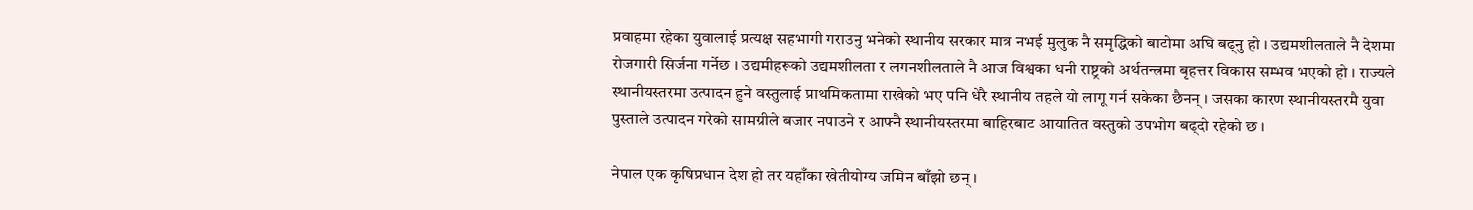प्रवाहमा रहेका युवालाई प्रत्यक्ष सहभागी गराउनु भनेको स्थानीय सरकार मात्र नभई मुलुक नै समृद्धिको बाटोमा अघि बढ्नु हो । उद्यमशीलताले नै देशमा रोजगारी सिर्जना गर्नेछ । उद्यमीहरूको उद्यमशीलता र लगनशीलताले नै आज विश्वका धनी राष्ट्रको अर्थतन्त्रमा बृहत्तर विकास सम्भव भएको हो । राज्यले स्थानीयस्तरमा उत्पादन हुने वस्तुलाई प्राथमिकतामा राखेको भए पनि धेरै स्थानीय तहले यो लागू गर्न सकेका छैनन् । जसका कारण स्थानीयस्तरमै युवा पुस्ताले उत्पादन गरेको सामग्रीले बजार नपाउने र आफ्नै स्थानीयस्तरमा बाहिरबाट आयातित वस्तुको उपभोग बढ्दो रहेको छ ।

नेपाल एक कृषिप्रधान देश हो तर यहाँका खेतीयोग्य जमिन बाँझो छन् ।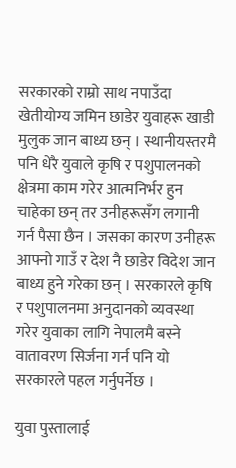सरकारको राम्रो साथ नपाउँदा खेतीयोग्य जमिन छाडेर युवाहरू खाडी मुलुक जान बाध्य छन् । स्थानीयस्तरमै पनि धेरै युवाले कृषि र पशुपालनको क्षेत्रमा काम गरेर आत्मनिर्भर हुन चाहेका छन् तर उनीहरूसँग लगानी गर्न पैसा छैन । जसका कारण उनीहरू आफ्नो गाउँ र देश नै छाडेर विदेश जान बाध्य हुने गरेका छन् । सरकारले कृषि र पशुपालनमा अनुदानको व्यवस्था गरेर युवाका लागि नेपालमै बस्ने वातावरण सिर्जना गर्न पनि यो सरकारले पहल गर्नुपर्नेछ ।

युवा पुस्तालाई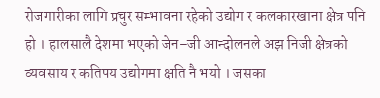रोजगारीका लागि प्रचुर सम्भावना रहेको उद्योग र कलकारखाना क्षेत्र पनि हो । हालसालै देशमा भएको जेन–जी आन्दोलनले अझ निजी क्षेत्रको व्यवसाय र कतिपय उद्योगमा क्षति नै भयो । जसका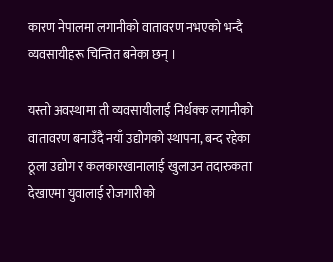कारण नेपालमा लगानीको वातावरण नभएको भन्दै व्यवसायीहरू चिन्तित बनेका छन् ।

यस्तो अवस्थामा ती व्यवसायीलाई निर्धक्क लगानीको वातावरण बनाउँदै नयाँ उद्योगको स्थापना, बन्द रहेका ठूला उद्योग र कलकारखानालाई खुलाउन तदारुकता देखाएमा युवालाई रोजगारीको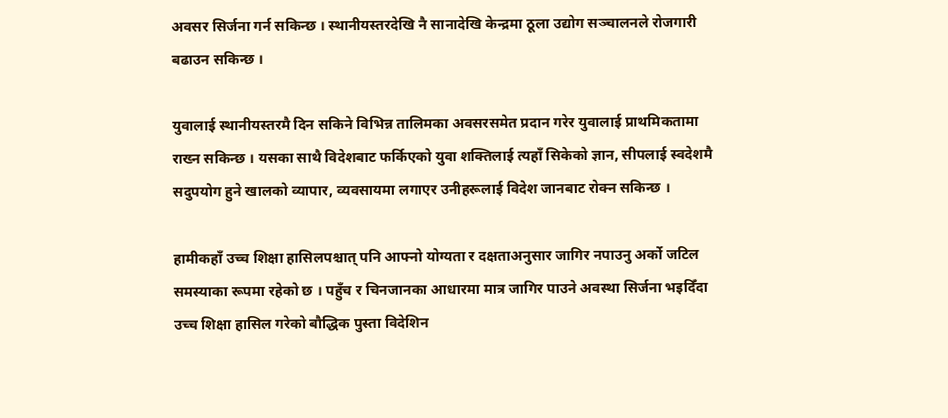अवसर सिर्जना गर्न सकिन्छ । स्थानीयस्तरदेखि नै सानादेखि केन्द्रमा ठूला उद्योग सञ्चालनले रोजगारी बढाउन सकिन्छ ।

युवालाई स्थानीयस्तरमै दिन सकिने विभिन्न तालिमका अवसरसमेत प्रदान गरेर युवालाई प्राथमिकतामा राख्न सकिन्छ । यसका साथै विदेशबाट फर्किएको युवा शक्तिलाई त्यहाँ सिकेको ज्ञान, सीपलाई स्वदेशमै सदुपयोग हुने खालको व्यापार, व्यवसायमा लगाएर उनीहरूलाई विदेश जानबाट रोक्न सकिन्छ ।

हामीकहाँ उच्च शिक्षा हासिलपश्चात् पनि आफ्नो योग्यता र दक्षताअनुसार जागिर नपाउनु अर्को जटिल समस्याका रूपमा रहेको छ । पहुँच र चिनजानका आधारमा मात्र जागिर पाउने अवस्था सिर्जना भइदिँदा उच्च शिक्षा हासिल गरेको बौद्धिक पुस्ता विदेशिन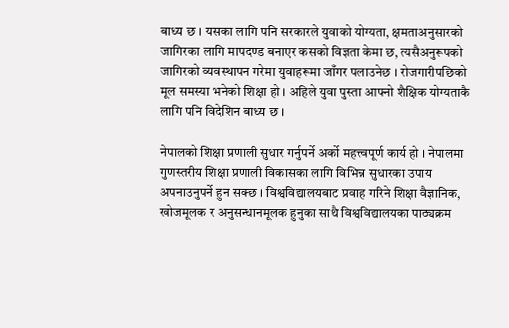बाध्य छ । यसका लागि पनि सरकारले युवाको योग्यता, क्षमताअनुसारको जागिरका लागि मापदण्ड बनाएर कसको विज्ञता केमा छ, त्यसैअनुरूपको जागिरको व्यवस्थापन गरेमा युवाहरूमा जाँगर पलाउनेछ । रोजगारीपछिको मूल समस्या भनेको शिक्षा हो । अहिले युवा पुस्ता आफ्नो शैक्षिक योग्यताकै लागि पनि विदेशिन बाध्य छ ।

नेपालको शिक्षा प्रणाली सुधार गर्नुपर्ने अर्को महत्त्वपूर्ण कार्य हो । नेपालमा गुणस्तरीय शिक्षा प्रणाली विकासका लागि विभिन्न सुधारका उपाय अपनाउनुपर्ने हुन सक्छ । विश्वविद्यालयबाट प्रवाह गरिने शिक्षा वैज्ञानिक, खोजमूलक र अनुसन्धानमूलक हुनुका साथै विश्वविद्यालयका पाठ्यक्रम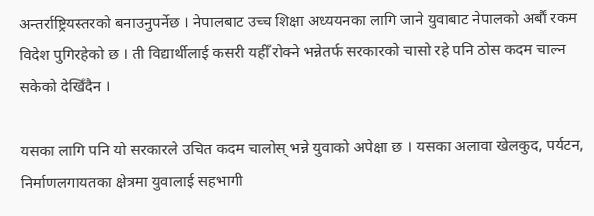अन्तर्राष्ट्रियस्तरको बनाउनुपर्नेछ । नेपालबाट उच्च शिक्षा अध्ययनका लागि जाने युवाबाट नेपालको अर्बौं रकम विदेश पुगिरहेको छ । ती विद्यार्थीलाई कसरी यहीँ रोक्ने भन्नेतर्फ सरकारको चासो रहे पनि ठोस कदम चाल्न सकेको देखिँदैन ।

यसका लागि पनि यो सरकारले उचित कदम चालोस् भन्ने युवाको अपेक्षा छ । यसका अलावा खेलकुद, पर्यटन, निर्माणलगायतका क्षेत्रमा युवालाई सहभागी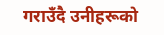गराउँदै उनीहरूको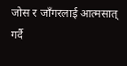जोस र जाँगरलाई आत्मसात् गर्दै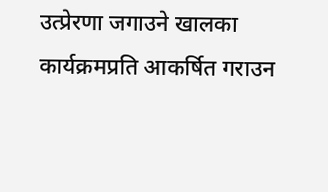उत्प्रेरणा जगाउने खालका कार्यक्रमप्रति आकर्षित गराउन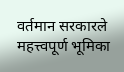वर्तमान सरकारले महत्त्वपूर्ण भूमिका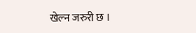खेल्न जरुरी छ ।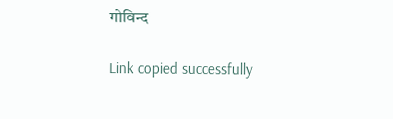गोविन्द

Link copied successfully